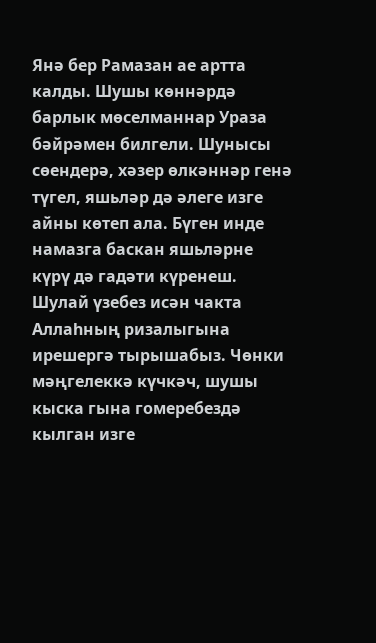Янә бер Рамазан ае артта калды. Шушы көннәрдә барлык мөселманнар Ураза бәйрәмен билгели. Шунысы сөендерә, хәзер өлкәннәр генә түгел, яшьләр дә әлеге изге айны көтеп ала. Бүген инде намазга баскан яшьләрне күрү дә гадәти күренеш. Шулай үзебез исән чакта Аллаһның ризалыгына ирешергә тырышабыз. Чөнки мәңгелеккә күчкәч, шушы кыска гына гомеребездә кылган изге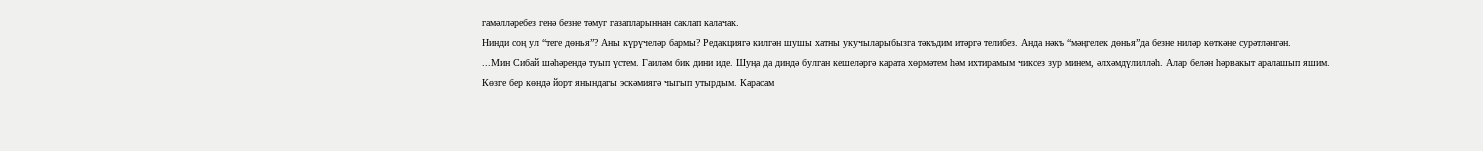гамәлләребез генә безне тәмуг газапларыннан саклап калачак.
Нинди соң ул “теге дөнья”? Аны күрүчеләр бармы? Редакциягә килгән шушы хатны укучыларыбызга тәкъдим итәргә телибез. Анда нәкъ “мәңгелек дөнья”да безне ниләр көткәне сурәтләнгән.
...Мин Сибай шәһәрендә туып үстем. Гаиләм бик дини иде. Шуңа да диндә булган кешеләргә карата хөрмәтем һәм ихтирамым чиксез зур минем, әлхәмдүлилләһ. Алар белән һәрвакыт аралашып яшим.
Көзге бер көндә йорт янындагы эскәмиягә чыгып утырдым. Карасам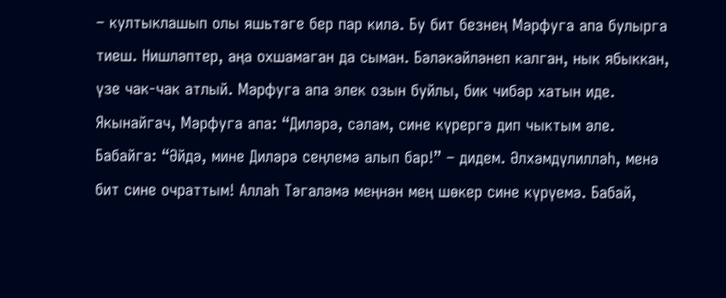– култыклашып олы яшьтәге бер пар килә. Бу бит безнең Мәрфуга апа булырга тиеш. Нишләптер, аңа охшамаган да сыман. Бәләкәйләнеп калган, нык ябыккан, үзе чак-чак атлый. Мәрфуга апа элек озын буйлы, бик чибәр хатын иде.
Якынайгач, Мәрфуга апа: “Диләрә, сәлам, сине күрергә дип чыктым әле. Бабайга: “Әйдә, мине Диләрә сеңлемә алып бар!” – дидем. Әлхәмдүлилләһ, менә бит сине очраттым! Аллаһ Тәгаләмә меңнән мең шөкер сине күрүемә. Бабай,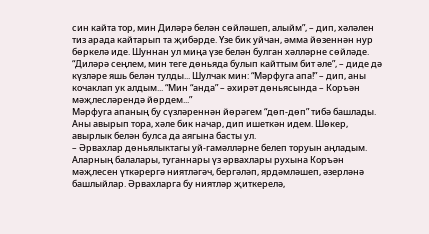син кайта тор, мин Диләрә белән сөйләшеп, алыйм”, – дип, хәләлен тиз арада кайтарып та җибәрде. Үзе бик уйчан, әмма йөзеннән нур бөркелә иде. Шуннан ул миңа үзе белән булган хәлләрне сөйләде.
“Диләрә сеңлем, мин теге дөньяда булып кайттым бит әле”, – диде дә күзләре яшь белән тулды... Шулчак мин: “Мәрфуга апа!” – дип, аны кочаклап ук алдым... “Мин “анда” – әхирәт дөньясында – Коръән мәҗлесләрендә йөрдем...”
Мәрфуга апаның бу сүзләреннән йөрәгем “дөп-дөп” тибә башлады. Аны авырып тора, хәле бик начар, дип ишеткән идем. Шөкер, авырлык белән булса да аягына басты ул.
– Әрвахлар дөньялыктагы уй-гамәлләрне белеп торуын аңладым. Аларның балалары, туганнары үз әрвахлары рухына Коръән мәҗлесен үткәрергә ниятләгәч, бергәләп, ярдәмләшеп, әзерләнә башлыйлар. Әрвахларга бу ниятләр җиткерелә,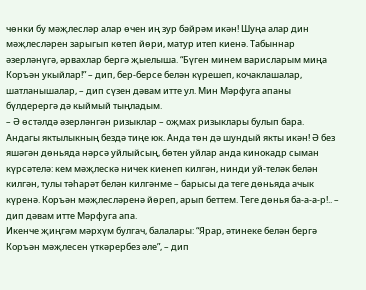чөнки бу мәҗлесләр алар өчен иң зур бәйрәм икән! Шуңа алар дин мәҗлесләрен зарыгып көтеп йөри, матур итеп киенә. Табыннар әзерләнүгә, әрвахлар бергә җыелыша. “Бүген минем варисларым миңа Коръән укыйлар!” – дип, бер-берсе белән күрешеп, кочаклашалар, шатланышалар, – дип сүзен дәвам итте ул. Мин Мәрфуга апаны бүлдерергә дә кыймый тыңладым.
– Ә өстәлдә әзерләнгән ризыклар – оҗмах ризыклары булып бара.
Андагы яктылыкның бездә тиңе юк. Анда төн дә шундый якты икән! Ә без яшәгән дөньяда нәрсә уйлыйсың, бөтен уйлар анда кинокадр сыман күрсәтелә: кем мәҗлескә ничек киенеп килгән, нинди уй-теләк белән килгән, тулы тәһарәт белән килгәнме – барысы да теге дөньяда ачык күренә. Коръән мәҗлесләренә йөреп, арып беттем. Теге дөнья ба-а-а-р!.. – дип дәвам итте Мәрфуга апа.
Икенче җиңгәм мәрхүм булгач, балалары: “Ярар, әтинеке белән бергә Коръән мәҗлесен үткәрербез әле”, – дип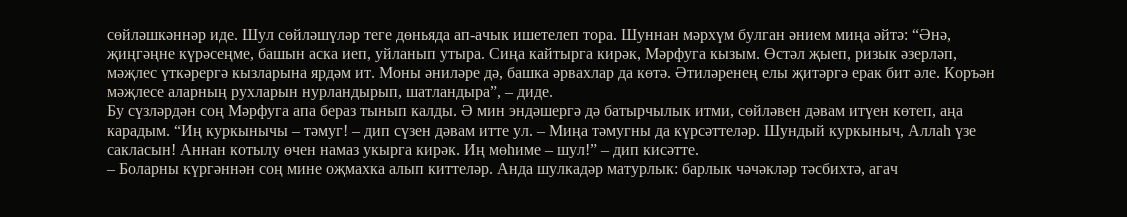сөйләшкәннәр иде. Шул сөйләшүләр теге дөньяда ап-ачык ишетелеп тора. Шуннан мәрхүм булган әнием миңа әйтә: “Әнә, җиңгәңне күрәсеңме, башын аска иеп, уйланып утыра. Сиңа кайтырга кирәк, Мәрфуга кызым. Өстәл җыеп, ризык әзерләп, мәҗлес үткәрергә кызларына ярдәм ит. Моны әниләре дә, башка әрвахлар да көтә. Әтиләренең елы җитәргә ерак бит әле. Коръән мәҗлесе аларның рухларын нурландырып, шатландыра”, – диде.
Бу сүзләрдән соң Мәрфуга апа бераз тынып калды. Ә мин эндәшергә дә батырчылык итми, сөйләвен дәвам итүен көтеп, аңа карадым. “Иң куркынычы – тәмуг! – дип сүзен дәвам итте ул. – Миңа тәмугны да күрсәттеләр. Шундый куркыныч, Аллаһ үзе сакласын! Аннан котылу өчен намаз укырга кирәк. Иң мөһиме – шул!” – дип кисәтте.
– Боларны күргәннән соң мине оҗмахка алып киттеләр. Анда шулкадәр матурлык: барлык чәчәкләр тәсбихтә, агач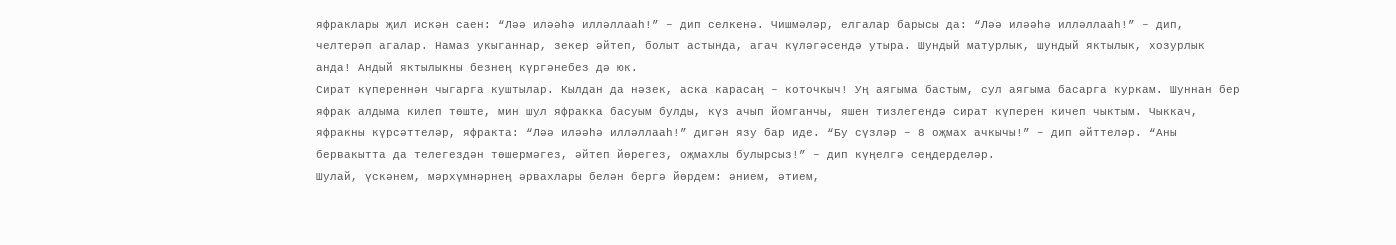яфраклары җил искән саен: “Ләә иләәһә илләллааһ!” – дип селкенә. Чишмәләр, елгалар барысы да: “Ләә иләәһә илләллааһ!” – дип, челтерәп агалар. Намаз укыганнар, зекер әйтеп, болыт астында, агач күләгәсендә утыра. Шундый матурлык, шундый яктылык, хозурлык анда! Андый яктылыкны безнең күргәнебез дә юк.
Сират күпереннән чыгарга куштылар. Кылдан да нәзек, аска карасаң – коточкыч! Уң аягыма бастым, сул аягыма басарга куркам. Шуннан бер яфрак алдыма килеп төште, мин шул яфракка басуым булды, күз ачып йомганчы, яшен тизлегендә сират күперен кичеп чыктым. Чыккач, яфракны күрсәттеләр, яфракта: “Ләә иләәһә илләллааһ!” дигән язу бар иде. “Бу сүзләр – 8 оҗмах ачкычы!” – дип әйттеләр. “Аны бервакытта да телегездән төшермәгез, әйтеп йөрегез, оҗмахлы булырсыз!” – дип күңелгә сеңдерделәр.
Шулай, үскәнем, мәрхүмнәрнең әрвахлары белән бергә йөрдем: әнием, әтием,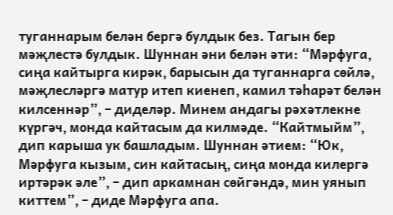туганнарым белән бергә булдык без. Тагын бер мәҗлестә булдык. Шуннан әни белән әти: “Мәрфуга, сиңа кайтырга кирәк, барысын да туганнарга сөйлә, мәҗлесләргә матур итеп киенеп, камил тәһарәт белән килсеннәр”, – диделәр. Минем андагы рәхәтлекне күргәч, монда кайтасым да килмәде. “Кайтмыйм”, дип карыша ук башладым. Шуннан әтием: “Юк, Мәрфуга кызым, син кайтасың, сиңа монда килергә иртәрәк әле”, – дип аркамнан сөйгәндә, мин уянып киттем”, – диде Мәрфуга апа.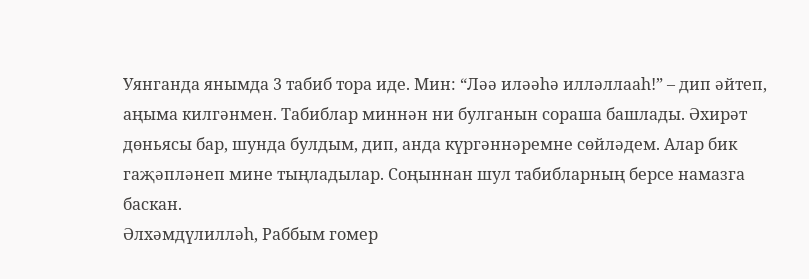Уянганда янымда 3 табиб тора иде. Мин: “Ләә иләәһә илләллааһ!” – дип әйтеп, аңыма килгәнмен. Табиблар миннән ни булганын сораша башлады. Әхирәт дөньясы бар, шунда булдым, дип, анда күргәннәремне сөйләдем. Алар бик гаҗәпләнеп мине тыңладылар. Соңыннан шул табибларның берсе намазга баскан.
Әлхәмдүлилләһ, Раббым гомер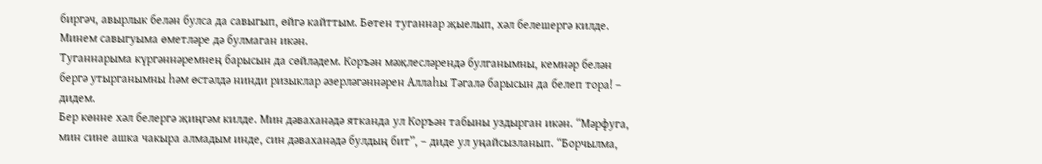биргәч, авырлык белән булса да савыгып, өйгә кайттым. Бөтен туганнар җыелып, хәл белешергә килде. Минем савыгуыма өметләре дә булмаган икән.
Туганнарыма күргәннәремнең барысын да сөйләдем. Коръән мәҗлесләрендә булганымны, кемнәр белән бергә утырганымны һәм өстәлдә нинди ризыклар әзерләгәннәрен Аллаһы Тәгалә барысын да белеп тора! – дидем.
Бер көнне хәл белергә җиңгәм килде. Мин дәваханәдә ятканда ул Коръән табыны уздырган икән. “Мәрфуга, мин сине ашка чакыра алмадым инде, син дәваханәдә булдың бит”, – диде ул уңайсызланып. “Борчылма,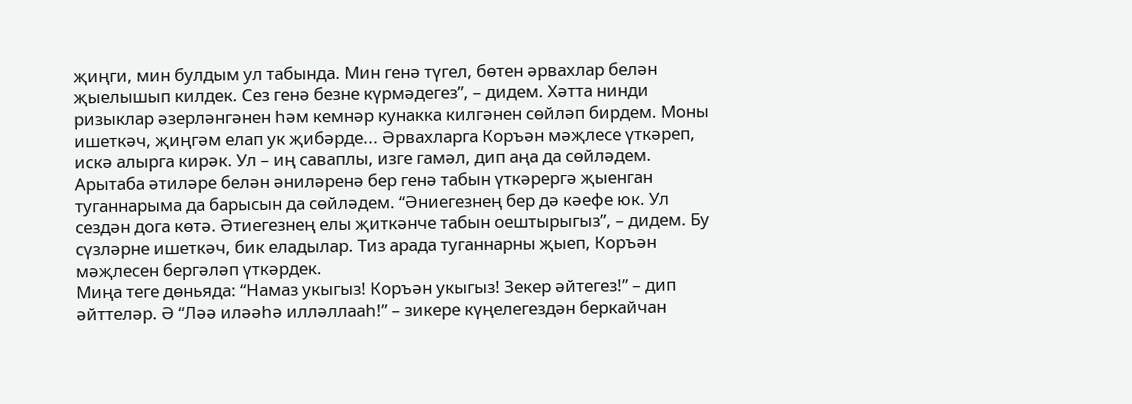җиңги, мин булдым ул табында. Мин генә түгел, бөтен әрвахлар белән җыелышып килдек. Сез генә безне күрмәдегез”, – дидем. Хәтта нинди ризыклар әзерләнгәнен һәм кемнәр кунакка килгәнен сөйләп бирдем. Моны ишеткәч, җиңгәм елап ук җибәрде... Әрвахларга Коръән мәҗлесе үткәреп, искә алырга кирәк. Ул – иң саваплы, изге гамәл, дип аңа да сөйләдем.
Арытаба әтиләре белән әниләренә бер генә табын үткәрергә җыенган туганнарыма да барысын да сөйләдем. “Әниегезнең бер дә кәефе юк. Ул сездән дога көтә. Әтиегезнең елы җиткәнче табын оештырыгыз”, – дидем. Бу сүзләрне ишеткәч, бик еладылар. Тиз арада туганнарны җыеп, Коръән мәҗлесен бергәләп үткәрдек.
Миңа теге дөньяда: “Намаз укыгыз! Коръән укыгыз! Зекер әйтегез!” – дип әйттеләр. Ә “Ләә иләәһә илләллааһ!” – зикере күңелегездән беркайчан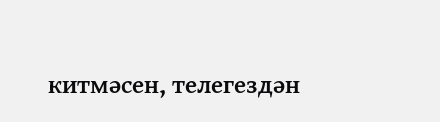китмәсен, телегездән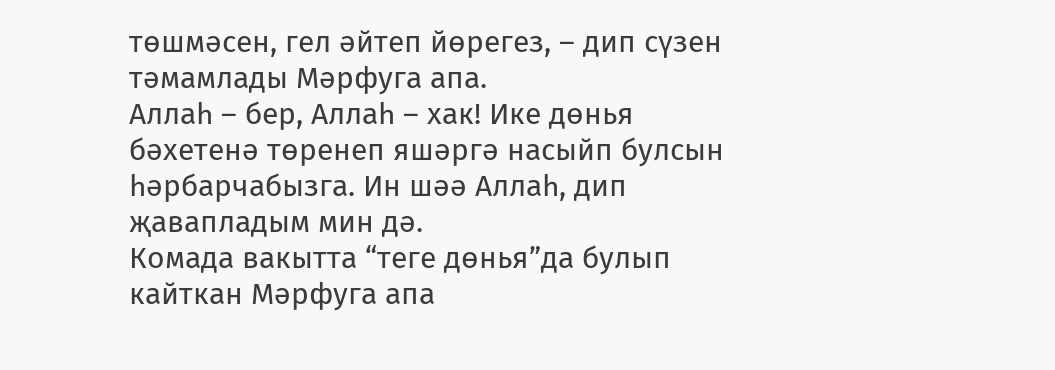төшмәсен, гел әйтеп йөрегез, – дип сүзен тәмамлады Мәрфуга апа.
Аллаһ – бер, Аллаһ – хак! Ике дөнья бәхетенә төренеп яшәргә насыйп булсын һәрбарчабызга. Ин шәә Аллаһ, дип җавапладым мин дә.
Комада вакытта “теге дөнья”да булып кайткан Мәрфуга апа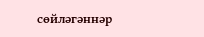сөйләгәннәр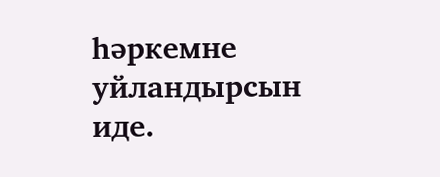һәркемне уйландырсын иде.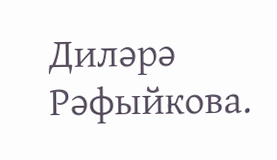Диләрә Рәфыйкова.